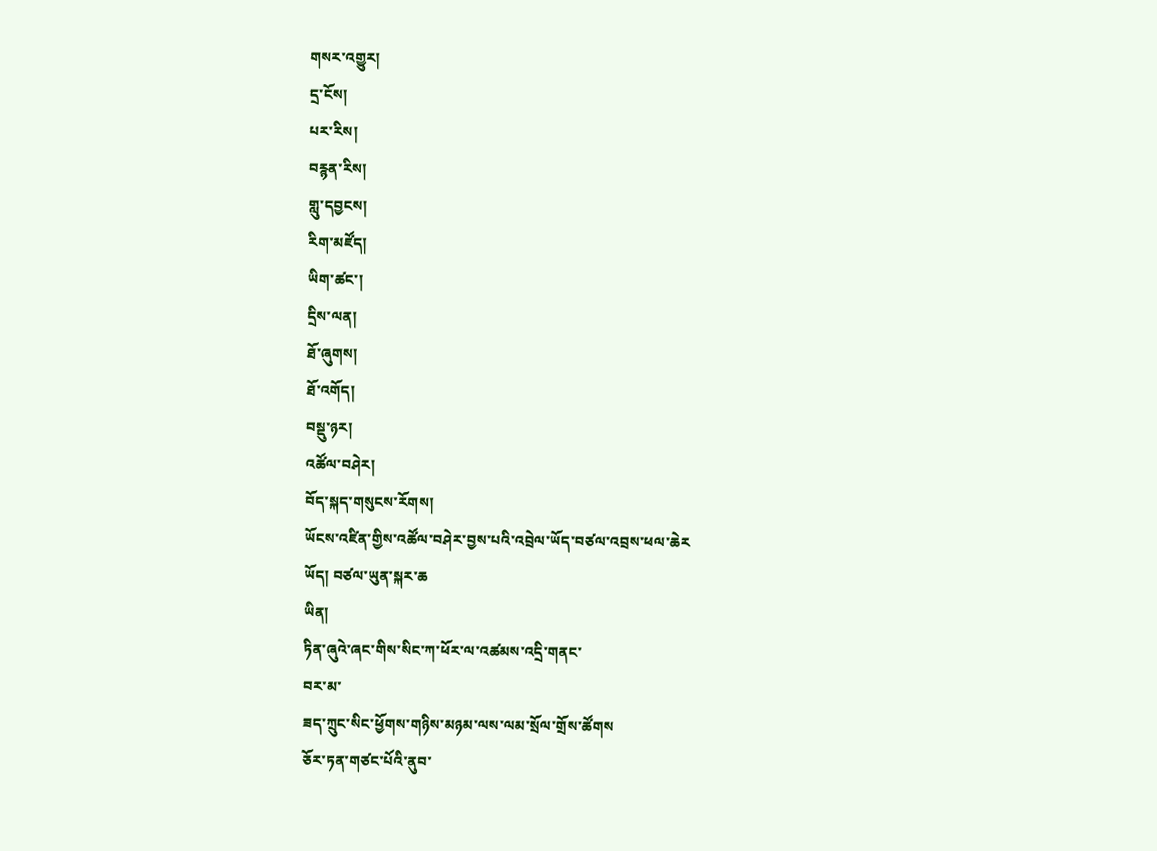གསར་འགྱུར།
དྲ་ངོས།
པར་རིས།
བརྙན་རིས།
གླུ་དབྱངས།
རིག་མཛོད།
ཡིག་ཚང་།
དྲིས་ལན།
ཐོ་ཞུགས།
ཐོ་འགོད།
བསྡུ་ཉར།
འཚོལ་བཤེར།
བོད་སྐད་གསུངས་རོགས།
ཡོངས་འཛིན་གྱིས་འཚོལ་བཤེར་བྱས་པའི་འབྲེལ་ཡོད་བཙལ་འབྲས་ཕལ་ཆེར
ཡོད། བཙལ་ཡུན་སྐར་ཆ
ཡིན།
ཏིན་ཞུའེ་ཞང་གིས་སིང་ཀ་ཕོར་ལ་འཚམས་འདྲི་གནང་
བར་མ་
ཟད་ཀྲུང་སིང་ཕྱོགས་གཉིས་མཉམ་ལས་ལམ་སྲོལ་གྲོས་ཚོགས
ཅོར་ཏན་གཙང་པོའི་ནུབ་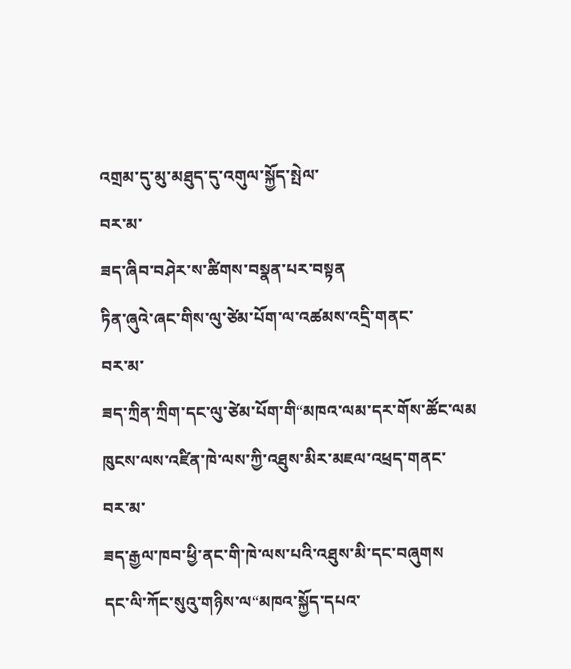འགྲམ་དུ་མུ་མཐུད་དུ་འགུལ་སྐྱོད་སྤེལ་
བར་མ་
ཟད་ཞིབ་བཤེར་ས་ཚིགས་བསྣན་པར་བསྟན
ཏིན་ཞུའེ་ཞང་གིས་ལུ་ཙེམ་པོག་ལ་འཚམས་འདྲི་གནང་
བར་མ་
ཟད་ཀྲིན་ཀྲིག་དང་ལུ་ཙེམ་པོག་གི“མཁའ་ལམ་དར་གོས་ཚོང་ལམ
ཁུངས་ལས་འཛིན་ཁེ་ལས་ཀྱི་འཐུས་མིར་མཇལ་འཕྲད་གནང་
བར་མ་
ཟད་རྒྱལ་ཁབ་ཕྱི་ནང་གི་ཁེ་ལས་པའི་འཐུས་མི་དང་བཞུགས
དང་ལི་ཀོང་སུའུ་གཉིས་ལ“མཁའ་སྐྱོད་དཔའ་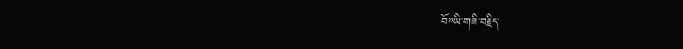བོ”ཡི་གཟི་བརྗིད་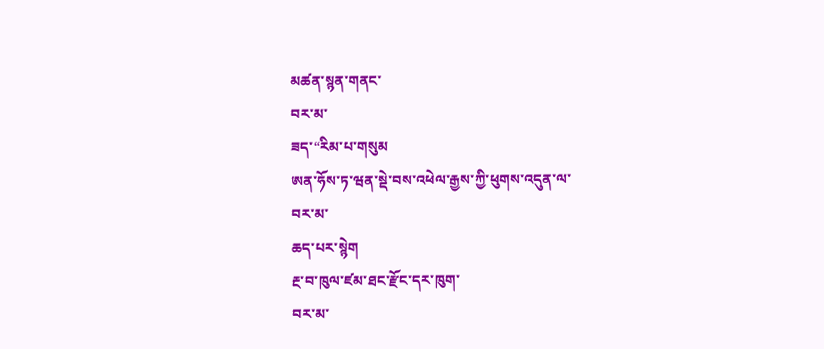མཚན་སྙན་གནང་
བར་མ་
ཟད་“རིམ་པ་གསུམ
ཨན་ཧོས་ཏ་ཝན་སྡེ་བས་འཕེལ་རྒྱས་ཀྱི་ཕུགས་འདུན་ལ་
བར་མ་
ཆད་པར་སྙེག
རྔ་བ་ཁུལ་ཛམ་ཐང་རྫོང་དར་ཁུག་
བར་མ་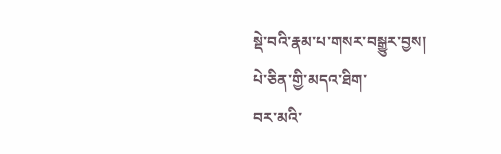སྡེ་བའི་རྣམ་པ་གསར་བསྒྱུར་བྱས།
པེ་ཅིན་གྱི་མདའ་ཐིག་
བར་མའི་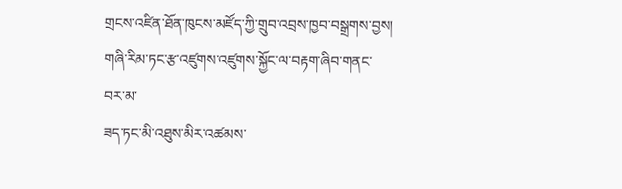གྲངས་འཛིན་ཐོན་ཁུངས་མཛོད་ཀྱི་གྲུབ་འབྲས་ཁྱབ་བསྒྲགས་བྱས།
གཞི་རིམ་ཏང་རྩ་འཛུགས་འཛུགས་སྐྱོང་ལ་བརྟག་ཞིབ་གནང་
བར་མ་
ཟད་ཏང་མི་འཐུས་མིར་འཚམས་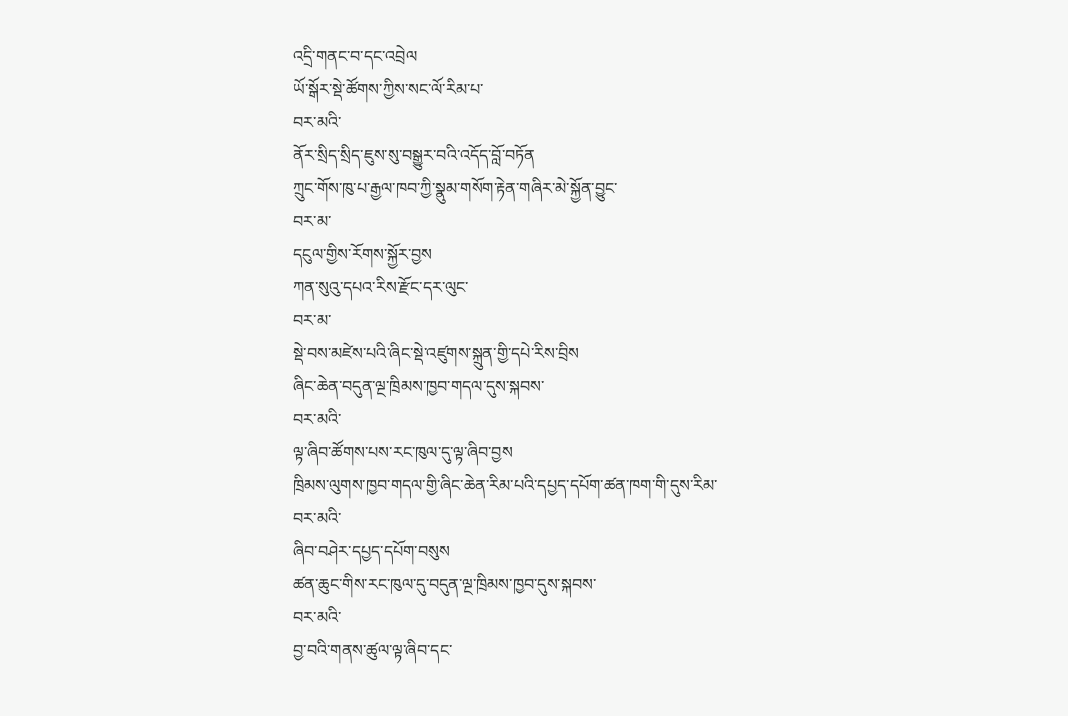འདྲི་གནང་བ་དང་འབྲེལ
ཡོ་སྒོར་སྡེ་ཚོགས་ཀྱིས་སང་ལོ་རིམ་པ་
བར་མའི་
ནོར་སྲིད་སྲིད་ཇུས་སུ་བསྒྱུར་བའི་འདོད་བློ་བཏོན
ཀྲུང་གོས་ཁུ་པ་རྒྱལ་ཁབ་ཀྱི་སྣུམ་གསོག་རྟེན་གཞིར་མེ་སྐྱོན་བྱུང་
བར་མ་
དངུལ་གྱིས་རོགས་སྐྱོར་བྱས
ཀན་སུའུ་དཔའ་རིས་རྫོང་དར་ལུང་
བར་མ་
སྡེ་བས་མཛེས་པའི་ཞིང་སྡེ་འཛུགས་སྐྲུན་གྱི་དཔེ་རིས་བྲིས
ཞིང་ཆེན་བདུན་ལྔ་ཁྲིམས་ཁྱབ་གདལ་དུས་སྐབས་
བར་མའི་
ལྟ་ཞིབ་ཚོགས་པས་རང་ཁུལ་དུ་ལྟ་ཞིབ་བྱས
ཁྲིམས་ལུགས་ཁྱབ་གདལ་གྱི་ཞིང་ཆེན་རིམ་པའི་དཔྱད་དཔོག་ཚན་ཁག་གི་དུས་རིམ་
བར་མའི་
ཞིབ་བཤེར་དཔྱད་དཔོག་བསུས
ཚན་ཆུང་གིས་རང་ཁུལ་དུ་བདུན་ལྔ་ཁྲིམས་ཁྱབ་དུས་སྐབས་
བར་མའི་
བྱ་བའི་གནས་ཚུལ་ལྟ་ཞིབ་དང་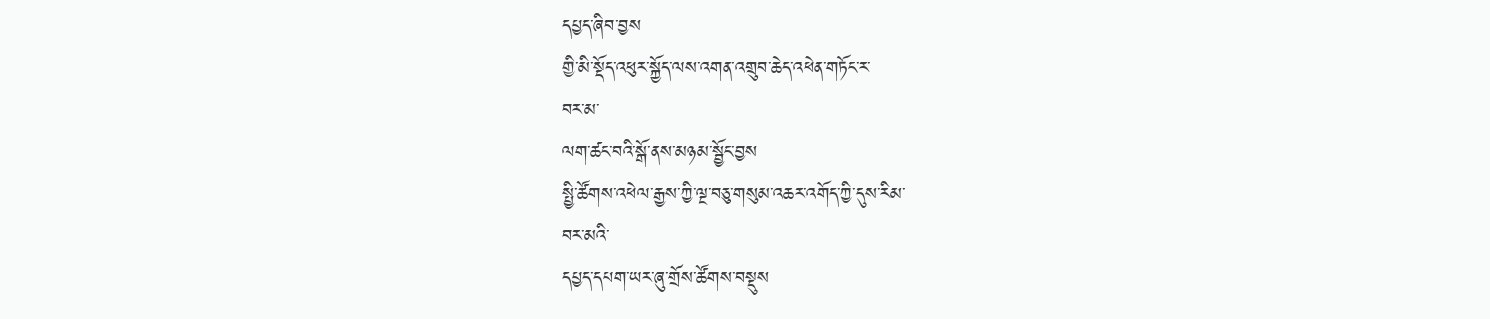དཔྱད་ཞིབ་བྱས
གྱི་མི་སྡོད་འཕུར་སྐྱོད་ལས་འགན་འགྲུབ་ཆེད་འཕེན་གཏོང་ར་
བར་མ་
ལག་ཚང་བའི་སྒོ་ནས་མཉམ་སྦྱོང་བྱས
སྤྱི་ཚོགས་འཕེལ་རྒྱས་ཀྱི་ལྔ་བཅུ་གསུམ་འཆར་འགོད་ཀྱི་དུས་རིམ་
བར་མའི་
དཔྱད་དཔག་ཡར་ཞུ་གྲོས་ཚོགས་བསྡུས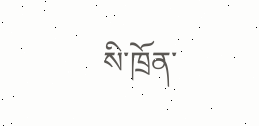སི་ཁྲོན་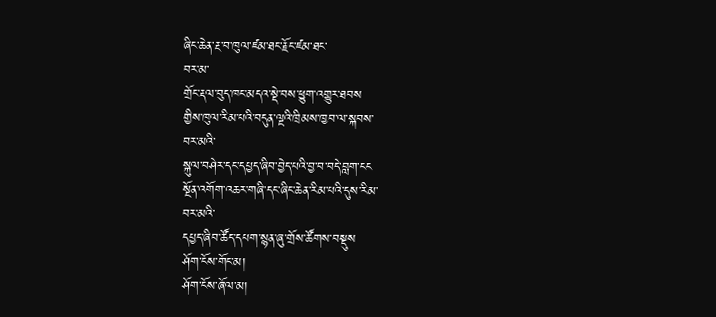ཞིང་ཆེན་རྔ་བ་ཁུལ་ཛམ་ཐང་རྗོང་ཛམ་ཐང་
བར་མ་
གྲོང་རྡལ་བུད་ཁང་མདའ་སྡེ་བས་ཕྱུག་འགྱུར་ཐབས
གྱིས་ཁུལ་རིམ་པའི་བདུན་ལྔའི་ཁྲིམས་ཁྱབ་ལ་སྐབས་
བར་མའི་
སྐུལ་བཤེར་དང་དཔྱད་ཞིབ་བྱེད་པའི་བྱ་བ་བདེ་བླག་ངང
སྔོན་འགོག་འཆར་གཞི་དང་ཞིང་ཆེན་རིམ་པའི་དུས་རིམ་
བར་མའི་
དཔྱད་ཞིབ་ཚོད་དཔག་སྙན་ཞུ་གྲོས་ཚོགས་བསྡུས
ཤོག་ངོས་གོང་མ།
ཤོག་ངོས་ཞོལ་མ།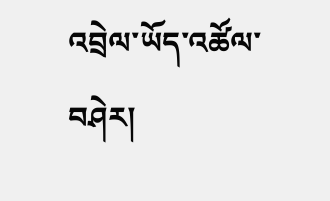འབྲེལ་ཡོད་འཚོལ་བཤེར།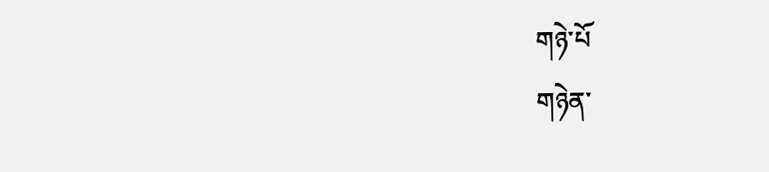གཉེ་པོ
གཉེན་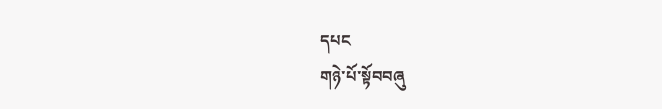དཔང
གཉེ་པོ་སྟོབབཞུ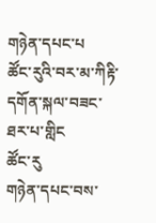གཉེན་དཔང་པ
ཚོང་རུའི་བར་མ་ཀིརྟི་དགོན་སྐལ་བཟང་ཐར་པ་གླིང
ཚོང་རུ
གཉེན་དཔང་བས་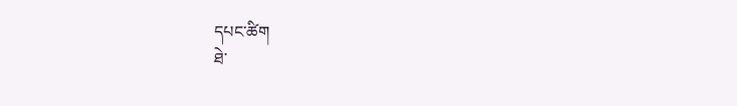དཔང་ཚིག
ཐེ་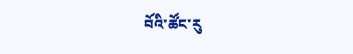བོའི་ཚོང་རུ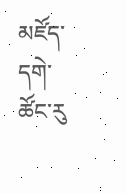མཛོད་དགེ་ཚོང་རུ